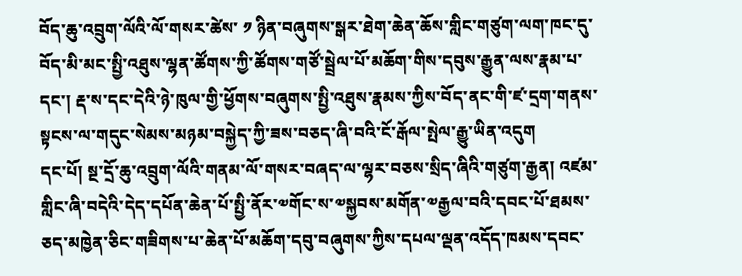བོད་ཆུ་འབྲུག་ལོའི་ལོ་གསར་ཚེས་ ༡ ཉིན་བཞུགས་སྒར་ཐེག་ཆེན་ཆོས་གླིང་གཙུག་ལག་ཁང་དུ་བོད་མི་མང་སྤྱི་འཐུས་ལྷན་ཚོགས་ཀྱི་ཚོགས་གཙོ་སྦྲེལ་པོ་མཆོག་གིས་དབུས་རྒྱུན་ལས་རྣམ་པ་དང་། རྡ་ས་དང་དེའི་ཉེ་ཁུལ་གྱི་ཕྱོགས་བཞུགས་སྤྱི་འཐུས་རྣམས་ཀྱིས་བོད་ནང་གི་ཛ་དྲག་གནས་སྟངས་ལ་གདུང་སེམས་མཉམ་བསྐྱེད་ཀྱི་ཟས་བཅད་ཞི་བའི་ངོ་རྒོལ་སྤེལ་རྒྱུ་ཡིན་འདུག
དང་པོ། སྔ་དྲོ་ཆུ་འབྲུག་ལོའི་གནམ་ལོ་གསར་བཞད་ལ་ལྷར་བཅས་སྲིད་ཞིའི་གཙུག་རྒྱན། འཛམ་གླིང་ཞི་བདེའི་དེད་དཔོན་ཆེན་པོ་སྤྱི་ནོར་༧གོང་ས་༧སྐྱབས་མགོན་༧རྒྱལ་བའི་དབང་པོ་ཐམས་ཅད་མཁྱེན་ཅིང་གཟིགས་པ་ཆེན་པོ་མཆོག་དབུ་བཞུགས་ཀྱིས་དཔལ་ལྡན་འདོད་ཁམས་དབང་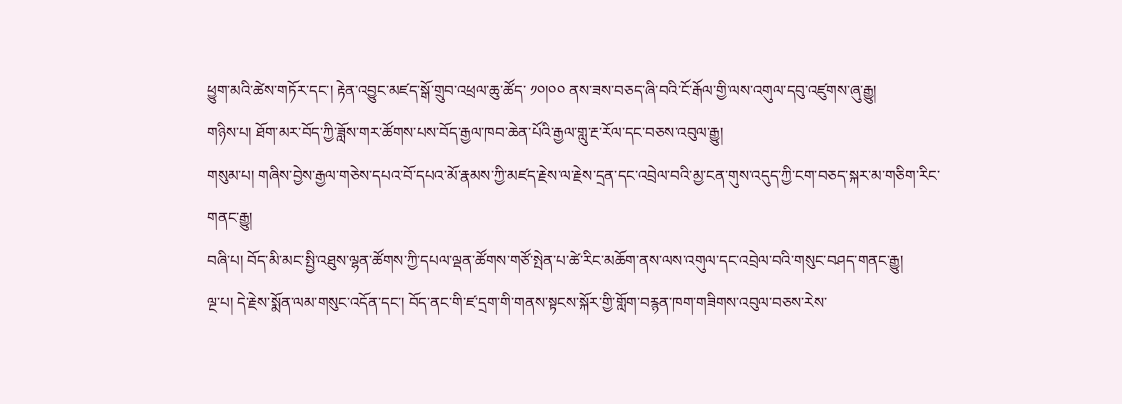ཕྱུག་མའི་ཚེས་གཏོར་དང་། རྟེན་འབྱུང་མཛད་སྒོ་གྲུབ་འཕྲལ་ཆུ་ཚོད་ ༡༠།༠༠ ནས་ཟས་བཅད་ཞི་བའི་ངོ་རྒོལ་གྱི་ལས་འགུལ་དབུ་འཛུགས་ཞུ་རྒྱུ།
གཉིས་པ། ཐོག་མར་བོད་ཀྱི་ཟློས་གར་ཚོགས་པས་བོད་རྒྱལ་ཁབ་ཆེན་པོའི་རྒྱལ་གླུ་རྔ་རོལ་དང་བཅས་འབུལ་རྒྱུ།
གསུམ་པ། གཞིས་བྱེས་རྒྱལ་གཅེས་དཔའ་བོ་དཔའ་མོ་རྣམས་ཀྱི་མཛད་རྗེས་ལ་རྗེས་དྲན་དང་འབྲེལ་བའི་མྱ་ངན་གུས་འདུད་ཀྱི་ངག་བཅད་སྐར་མ་གཅིག་རིང་གནང་རྒྱུ།
བཞི་པ། བོད་མི་མང་སྤྱི་འཐུས་ལྷན་ཚོགས་ཀྱི་དཔལ་ལྡན་ཚོགས་གཙོ་སྤེན་པ་ཚེ་རིང་མཆོག་ནས་ལས་འགུལ་དང་འབྲེལ་བའི་གསུང་བཤད་གནང་རྒྱུ།
ལྔ་པ། དེ་རྗེས་སྨོན་ལམ་གསུང་འདོན་དང་། བོད་ནང་གི་ཛ་དྲག་གི་གནས་སྟངས་སྐོར་གྱི་གློག་བརྙན་ཁག་གཟིགས་འབུལ་བཅས་རེས་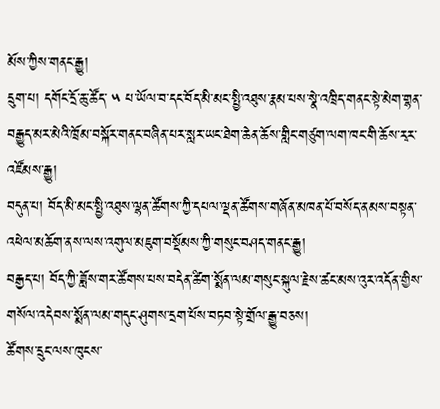མོས་ཀྱིས་གནང་རྒྱུ།
དྲུག་པ། དགོང་དྲོ་ཆུ་ཚོད་ ༥ པ་ཡོལ་བ་དང་བོད་མི་མང་སྤྱི་འཐུས་རྣམ་པས་སྣེ་འཁྲིད་གནང་སྟེ་མེག་གྷན་བརྒྱུད་མར་མེའི་ཁྲོམ་བསྐོར་གནང་བཞིན་པར་སླར་ཡང་ཐེག་ཆེན་ཆོས་གླིང་གཙུག་ལག་ཁང་གི་ཆོས་རྭར་འཛོམས་རྒྱུ།
བདུན་པ། བོད་མི་མང་སྤྱི་འཐུས་ལྷན་ཚོགས་ཀྱི་དཔལ་ལྡན་ཚོགས་གཞོན་མཁན་པོ་བསོད་ནམས་བསྟན་འཕེལ་མཆོག་ནས་ལས་འགུལ་མཇུག་བསྡོམས་ཀྱི་གསུང་བཤད་གནང་རྒྱུ།
བརྒྱད་པ། བོད་ཀྱི་ཟློས་གར་ཚོགས་པས་བདེན་ཚིག་སྨོན་ལམ་གསུང་སྐུལ་རྗེས་ཚང་མས་འུར་འདོན་གྱིས་གསོལ་འདེབས་སྨོན་ལམ་གདུང་ཤུགས་དྲག་པོས་བཏབ་སྟེ་གྲོལ་རྒྱུ་བཅས།
ཚོགས་དྲུང་ལས་ཁུངས་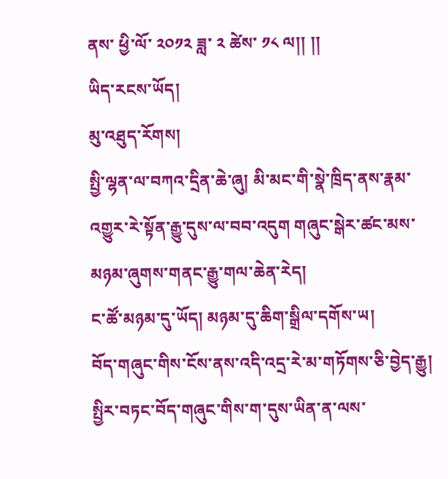ནས་ ཕྱི་ལོ་ ༢༠༡༢ ཟླ་ ༢ ཚེས་ ༡༨ ལ།། །།
ཡིད་རངས་ཡོད།
མུ་འཐུད་རོགས།
སྤྱི་ལྷན་ལ་བཀའ་དྲིན་ཆེ་ཞུ། མི་མང་གི་སྣེ་ཁྲིད་ནས་རྣམ་འགྱུར་རེ་སྟོན་རྒྱུ་དུས་ལ་བབ་འདུག གཞུང་སྒེར་ཚང་མས་མཉམ་ཞུགས་གནང་རྒྱུ་གལ་ཆེན་རེད།
ང་ཚོ་མཉམ་དུ་ཡོད། མཉམ་དུ་ཆིག་སྒྲིལ་དགོས་ཡ།
བོད་གཞུང་གིས་ངོས་ནས་འདི་འདྲ་རེ་མ་གཏོགས་ཅི་བྱེད་རྒྱུ། སྤྱིར་བཏང་བོད་གཞུང་གིས་ག་དུས་ཡིན་ན་ལས་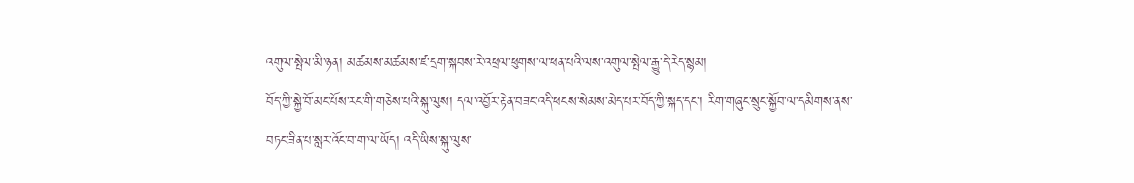འགུལ་སྤེལ་མི་ཉན། མཚམས་མཚམས་ཛ་དྲག་སྐབས་རེ་འཕྲལ་ཕུགས་ལ་ཕན་པའི་ལས་འགུལ་སྤེལ་རྒྱུ་དེ་རེད་སྙམ།
བོད་ཀྱི་སྐྱེ་བོ་མང་པོས་རང་གི་གཅེས་པའི་སྐུ་ལུས། དལ་འབྱོར་རྟེན་བཟང་འདི་ཕངས་སེམས་མེད་པར་བོད་ཀྱི་སྐད་དང་། རིག་གཞུང་སྲུང་སྐྱོབ་ལ་དམིགས་ནས་བཏང་ཟིན་པ་སླར་འོང་བ་ག་ལ་ཡོད། འདི་ཡིས་སྐུ་ལུས་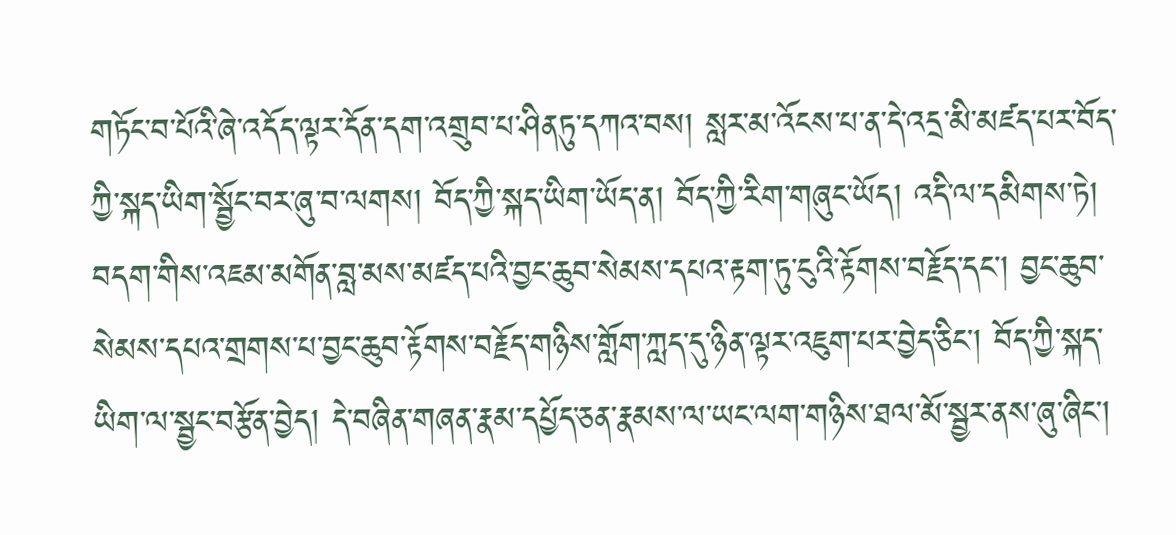གཏོང་བ་པོའི་ཞེ་འདོད་ལྟར་དོན་དག་འགྲུབ་པ་ཤིནཏུ་དཀའ་བས། སླར་མ་འོངས་པ་ན་དེ་འདྲ་མི་མཛད་པར་བོད་ཀྱི་སྐད་ཡིག་སྦྱོང་བར་ཞུ་བ་ལགས། བོད་ཀྱི་སྐད་ཡིག་ཡོད་ན། བོད་ཀྱི་རིག་གཞུང་ཡོད། འདི་ལ་དམིགས་ཏེ། བདག་གིས་འཇམ་མགོན་བླ་མས་མཛད་པའི་བྱང་ཆུབ་སེམས་དཔའ་རྟག་ཏུ་ངུའི་རྟོགས་བརྗོད་དང་། བྱང་ཆུབ་སེམས་དཔའ་གྲགས་པ་བྱང་ཆུབ་རྟོགས་བརྗོད་གཉིས་གློག་ཀླད་དུ་ཉིན་ལྟར་འཇུག་པར་བྱེད་ཅིང་། བོད་ཀྱི་སྐད་ཡིག་ལ་སྦྱང་བརྩོན་བྱེད། དེ་བཞིན་གཞན་རྣམ་དཔྱོད་ཅན་རྣམས་ལ་ཡང་ལག་གཉིས་ཐལ་མོ་སྦྱར་ནས་ཞུ་ཞིང་།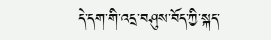དེ་དག་གི་འདྲ་བཤུས་བོད་ཀྱི་སྐད་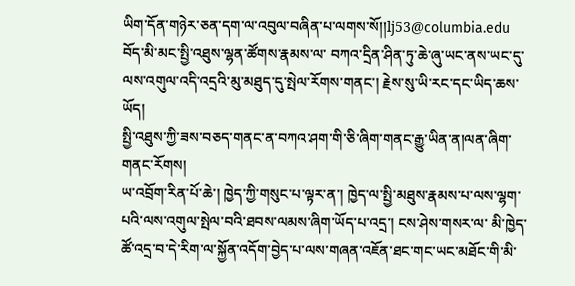ཡིག་དོན་གཉེར་ཅན་དག་ལ་འབུལ་བཞིན་པ་ལགས་སོ།།lj53@columbia.edu
བོད་མི་མང་སྤྱི་འཐུས་ལྷན་ཚོགས་རྣམས་ལ་ བཀའ་དྲིན་ཤིན་ཏུ་ཆེ་ཞུ་ཡང་ནས་ཡང་དུ་ལས་འགུལ་འདི་འདྲའི་མུ་མཐུད་དུ་སྤེལ་རོགས་གནང་། རྗེས་སུ་ཡི་རང་དང་ཡིད་ཆས་ཡོད།
སྤྱི་འཐུས་ཀྱི་ཟས་བཅད་གནང་ན་བཀའ་ཤག་གི་ཅི་ཞིག་གནང་རྒྱུ་ཡིན་ན།ལན་ཞིག་གནང་རོགས།
ཡ་འབྲོག་རིན་པོ་ཆེ་། ཁྱེད་ཀྱི་གསུང་པ་ལྟར་ན་། ཁྱེད་ལ་སྤྱི་མཐུས་རྣམས་པ་ལས་ལྷག་པའི་ལས་འགུལ་སྤེལ་བའི་ཐབས་ལམས་ཞིག་ཡོད་པ་འདྲ་། ངས་ཤེས་གསར་ལ་ མི་ཁྱེད་ཚོ་འདྲ་བ་དེ་རིག་ལ་སྐྱོན་འདོག་བྱེད་པ་ལས་གཞན་འཇོན་ཐང་གང་ཡང་མཐོང་གི་མི་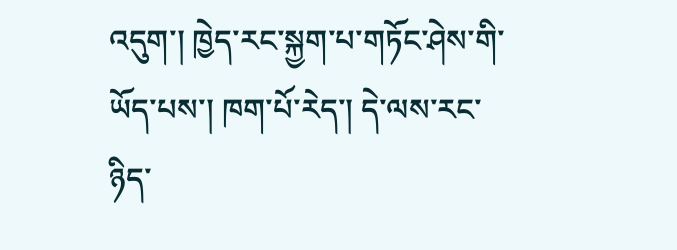འདུག་། ཁྱེད་རང་སྐྱག་པ་གཏོང་ཤེས་གི་ཡོད་པས་། ཁག་པོ་རེད་། དེ་ལས་རང་ཉིད་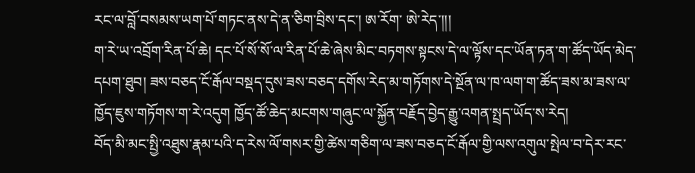རང་ལ་བློ་བསམས་ཡག་པོ་གཏང་ནས་དེ་ན་ཅིག་བྲིས་དང་། ཨ་རོག་ ཨེ་རེད་།།།
ག་རེ་ཡ་འབྲོག་རིན་པོ་ཆེ། དང་པོ་སོ་སོ་ལ་རིན་པོ་ཆེ་ཞེས་མིང་བཏགས་སྟངས་དེ་ལ་ལྟོས་དང་ཡོན་ཏན་ག་ཚོད་ཡོད་མེད་དཔག་ཐུབ། ཟས་བཅད་ངོ་རྒོལ་བསྡད་དུས་ཟས་བཅད་དགོས་རེད་མ་གཏོགས་དེ་སྔོན་ལ་ཁ་ལག་ག་ཚོད་ཟས་མ་ཟས་ལ་ཁྱོད་ཇུས་གཏོགས་ག་རེ་འདུག ཁྱོད་ཚོ་ཆེད་མངགས་གཞུང་ལ་སྐྱོན་བརྗོད་བྱེད་རྒྱུ་འགན་སྤྲད་ཡོད་ས་རེད།
བོད་མི་མང་སྤྱི་འཐུས་རྣམ་པའི་ད་རེས་ལོ་གསར་གྱི་ཚེས་གཅིག་ལ་ཟས་བཅད་ངོ་རྒོལ་གྱི་ལས་འགུལ་སྤེལ་བ་དེར་རང་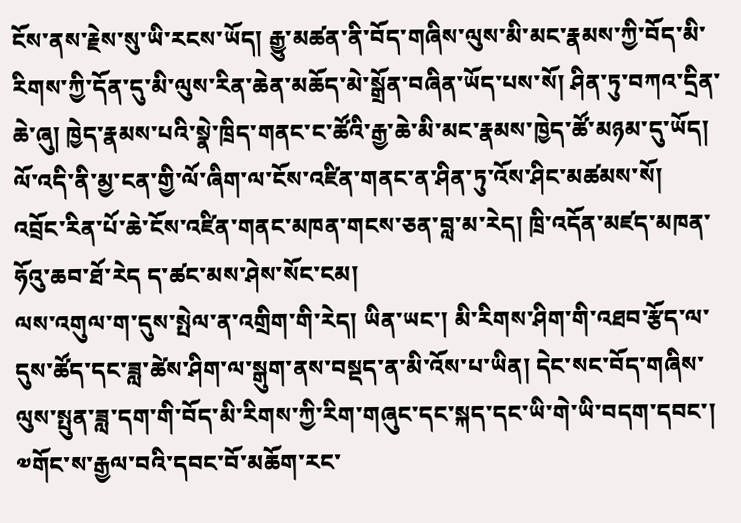ངོས་ནས་རྗེས་སུ་ཡི་རངས་ཡོད། རྒྱུ་མཚན་ནི་བོད་གཞིས་ལུས་མི་མང་རྣམས་ཀྱི་བོད་མི་རིགས་ཀྱི་དོན་དུ་མི་ལུས་རིན་ཆེན་མཆོད་མེ་སྒྲོན་བཞིན་ཡོད་པས་སོ། ཤིན་ཏུ་བཀའ་དྲིན་ཆེ་ཞུ། ཁྱེད་རྣམས་པའི་སྣེ་ཁྲིད་གནང་ང་ཚོའི་རྒྱ་ཆེ་མི་མང་རྣམས་ཁྱེད་ཚོ་མཉམ་དུ་ཡོད། ལོ་འདི་ནི་མྱ་ངན་གྱི་ལོ་ཞིག་ལ་ངོས་འཛིན་གནང་ན་ཤིན་ཏུ་འོས་ཤིང་མཚམས་སོ།
འབྲོང་རིན་པོ་ཆེ་ངོས་འཛིན་གནང་མཁན་གངས་ཅན་བླ་མ་རེད། ཁྲི་འདོན་མཛད་མཁན་ཧོའུ་ཆབ་ཐོ་རེད ད་ཚང་མས་ཤེས་སོང་ངམ།
ལས་འགུལ་ག་དུས་སྤེལ་ན་འགྲིག་གི་རེད། ཡིན་ཡང་། མི་རིགས་ཤིག་གི་འཐབ་རྩོད་ལ་དུས་ཚོད་དང་ཟླ་ཚེས་ཤིག་ལ་སྒུག་ནས་བསྡད་ན་མི་འོས་པ་ཡིན། དེང་སང་བོད་གཞིས་ལུས་སྤུན་ཟླ་དག་གི་བོད་མི་རིགས་ཀྱི་རིག་གཞུང་དང་སྐད་དང་ཡི་གེ་ཡི་བདག་དབང་། ༧གོང་ས་རྒྱལ་བའི་དབང་བོ་མཆོག་རང་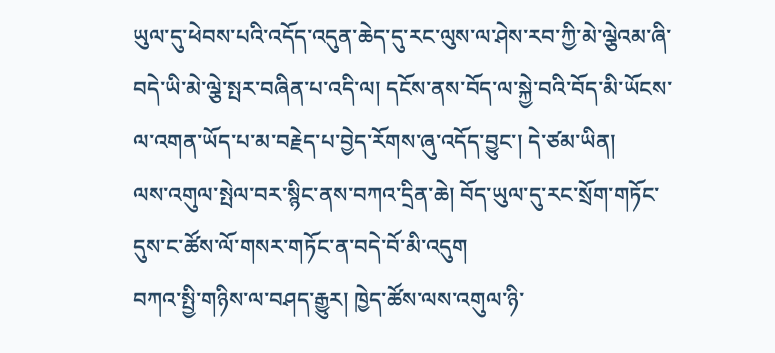ཡུལ་དུ་ཕེབས་པའི་འདོད་འདུན་ཆེད་དུ་རང་ལུས་ལ་ཤེས་རབ་ཀྱི་མེ་ལྕེའམ་ཞི་བདེ་ཡི་མེ་ལྕེ་སྤར་བཞིན་པ་འདི་ལ། དངོས་ནས་བོད་ལ་སྐྱེ་བའི་བོད་མི་ཡོངས་ལ་འགན་ཡོད་པ་མ་བརྗེད་པ་བྱེད་རོགས་ཞུ་འདོད་བྱུང་། དེ་ཙམ་ཡིན།
ལས་འགུལ་སྤེལ་བར་སྙིང་ནས་བཀའ་དྲིན་ཆེ། བོད་ཡུལ་དུ་རང་སྲོག་གཏོང་དུས་ང་ཚོས་ལོ་གསར་གཏོང་ན་བདེ་བོ་མི་འདུག
བཀའ་སྤྱི་གཉིས་ལ་བཤད་རྒྱུར། ཁྱེད་ཚོས་ལས་འགུལ་ཉི་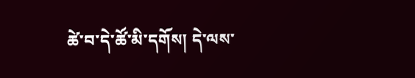ཚེ་བ་དེ་ཚོ་མི་དགོས། དེ་ལས་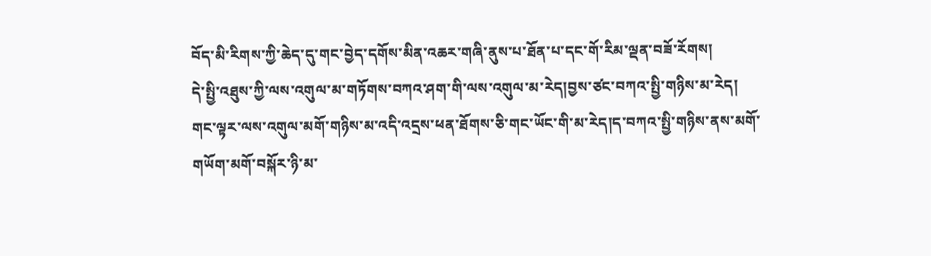བོད་མི་རིགས་ཀྱི་ཆེད་དུ་གང་བྱེད་དགོས་མིན་འཆར་གཞི་ནུས་པ་ཐོན་པ་དང་གོ་རིམ་ལྡན་བཟོ་རོགས།
དེ་སྤྱི་འཐུས་ཀྱི་ལས་འགུལ་མ་གཏོགས་བཀའ་ཤག་གི་ལས་འགུལ་མ་རེད།བྱས་ཙང་བཀའ་སྤྱི་གཉིས་མ་རེད།
གང་ལྟར་ལས་འགུལ་མགོ་གཉིས་མ་འདི་འདྲས་ཕན་ཐོགས་ཅི་གང་ཡོང་གི་མ་རེད།ད་བཀའ་སྤྱི་གཉིས་ནས་མགོ་གཡོག་མགོ་བསྐོར་ཉི་མ་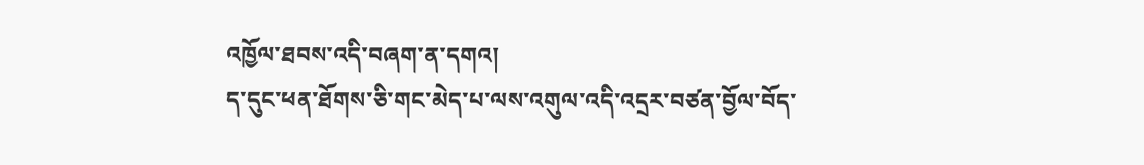འཁྱོལ་ཐབས་འདི་བཞག་ན་དགའ།
ད་དུང་ཕན་ཐོགས་ཅི་གང་མེད་པ་ལས་འགུལ་འདི་འདྲར་བཙན་བྱོལ་བོད་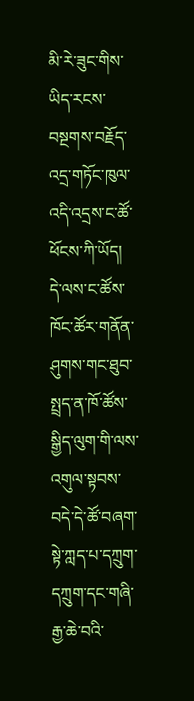མི་རེ་ཟུང་གིས་ཡིད་རངས་བསྔགས་བརྗོད་འདྲ་གཏོང་ཁུལ་འདི་འདྲས་ང་ཚོ་ཕོངས་ཀི་ཡོད།
དེ་ལས་ང་ཚོས་ཁོང་ཚོར་གནོན་ཤུགས་གང་ཐུབ་སྤྲད་ན་ཁོ་ཚོས་སྒྱིད་ལུག་གི་ལས་འགུལ་སྟབས་བདེ་དེ་ཚོ་བཞག་སྟེ་ཀླད་པ་དཀྲུག་དཀྲུག་དང་གཞི་རྒྱ་ཆེ་བའི་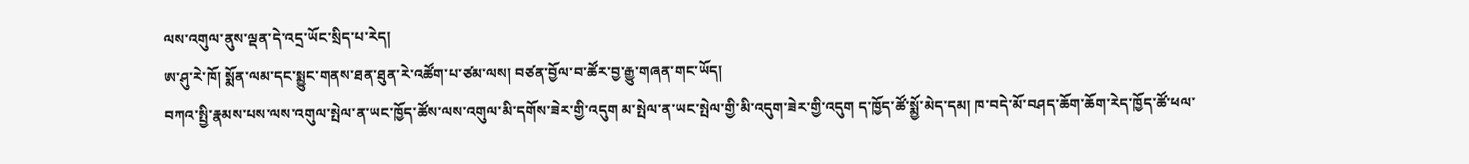ལས་འགུལ་ནུས་ལྡན་དེ་འདྲ་ཡོང་སྲིད་པ་རེད།
ཨ་ཤུ་རེ་ཁོ། སྨོན་ལམ་དང་སྨྱུང་གནས་ཐན་ཐུན་རེ་འཚོག་པ་ཙམ་ལས། བཙན་བྱོལ་བ་ཚོར་བྱ་རྒྱུ་གཞན་གང་ཡོད།
བཀའ་སྤྱི་རྣམས་པས་ལས་འགུལ་སྤེལ་ན་ཡང་ཁྱོད་ཚོས་ལས་འགུལ་མི་དགོས་ཟེར་གྱི་འདུག མ་སྤེལ་ན་ཡང་སྤེལ་གྱི་མི་འདུག་ཟེར་གྱི་འདུག ད་ཁྱོད་ཚོ་སྨྱོ་མེད་དམ། ཁ་བདེ་མོ་བཤད་ཆོག་ཆོག་རེད་ཁྱོད་ཚོ་ཕལ་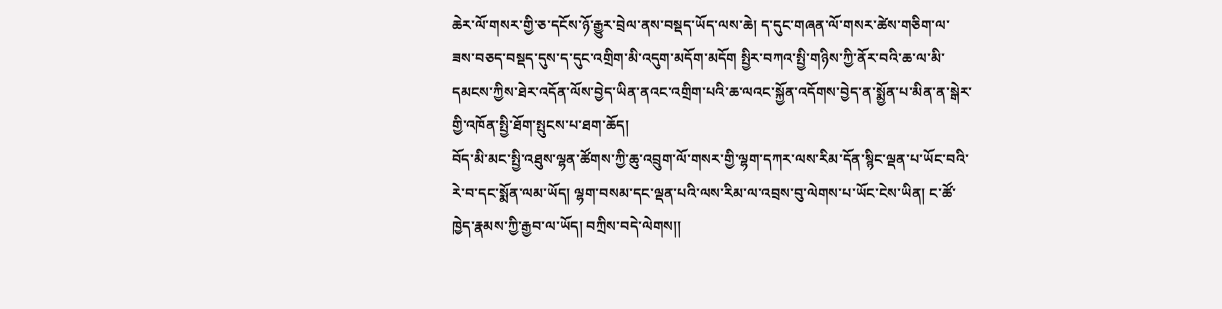ཆེར་ལོ་གསར་གྱི་ཅ་དངོས་ཉོ་རྒྱུར་བྲེལ་ནས་བསྡད་ཡོད་ལས་ཆེ། ད་དུང་གཞན་ལོ་གསར་ཚེས་གཅིག་ལ་ཟས་བཅད་བསྡད་དུས་ད་དུང་འགྲིག་མི་འདུག་མདོག་མདོག སྤྱིར་བཀའ་སྤྱི་གཉིས་ཀྱི་ནོར་བའི་ཆ་ལ་མི་དམངས་ཀྱིས་ཐེར་འདོན་ལོས་བྱེད་ཡིན་ནའང་འགྲིག་པའི་ཆ་ལའང་སྐྱོན་འདོགས་བྱེད་ན་སྨྱོན་པ་མིན་ན་སྒེར་གྱི་འཁོན་སྤྱི་ཐོག་སྤུངས་པ་ཐག་ཆོད།
བོད་མི་མང་སྤྱི་འཐུས་ལྷན་ཚོགས་ཀྱི་ཆུ་འབྲུག་ལོ་གསར་གྱི་ལྷག་དཀར་ལས་རིམ་དོན་སྙིང་ལྡན་པ་ཡོང་བའི་རེ་བ་དང་སྨོན་ལམ་ཡོད། ལྷག་བསམ་དང་ལྡན་པའི་ལས་རིམ་ལ་འབྲས་བུ་ལེགས་པ་ཡོང་ངེས་ཡིན། ང་ཚོ་ཁྱེད་རྣམས་ཀྱི་རྒྱབ་ལ་ཡོད། བཀྲིས་བདེ་ལེགས།།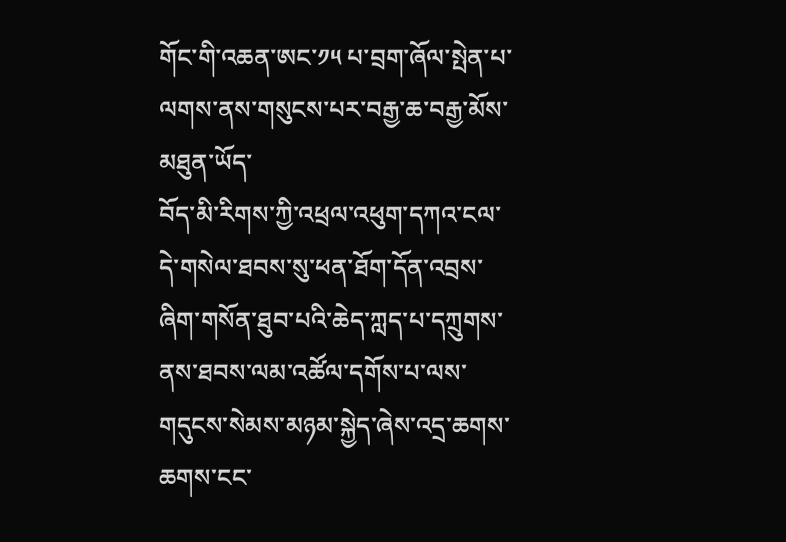གོང་གི་འཆན་ཨང་༡༥ པ་བྲག་ཞོལ་སྤེན་པ་ལགས་ནས་གསུངས་པར་བརྒྱ་ཆ་བརྒྱ་མོས་མཐུན་ཡོད་
བོད་མི་རིགས་ཀྱི་འཕྲལ་འཕུག་དཀའ་ངལ་དེ་གསེལ་ཐབས་སུ་ཕན་ཐོག་དོན་འབྲས་ཞིག་གསོན་ཐུབ་པའི་ཆེད་ཀླད་པ་དཀྲུགས་ནས་ཐབས་ལམ་འཚོལ་དགོས་པ་ལས་ གདུངས་སེམས་མཉམ་སྐྱེད་ཞེས་འདྲ་ཆགས་ཆགས་ངང་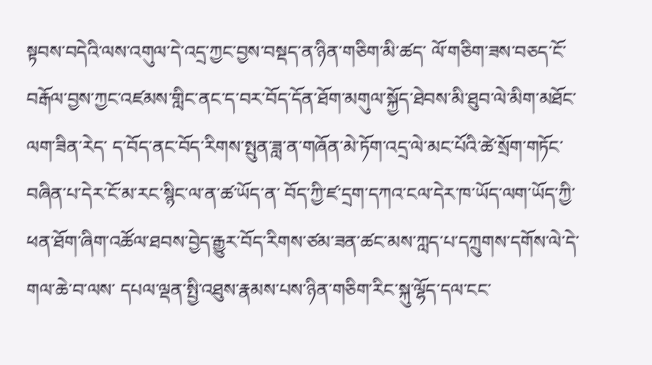སྟབས་བདེའི་ལས་འགུལ་དེ་འདྲ་ཀྱང་བྱས་བསྡད་ན་ཉིན་གཅིག་མི་ཚད་ ལོ་གཅིག་ཟས་བཅད་ངོ་བརྒོལ་བྱས་ཀྱང་འཛམས་གླིང་ནང་ད་བར་བོད་དོན་ཐོག་མགུལ་སྐྱོད་ཐེབས་མི་ཐུབ་ལེ་མིག་མཐོང་ལག་ཟིན་རེད་ ད་བོད་ནང་བོད་རིགས་སྤུན་ཟླ་ན་གཞོན་མེ་ཏོག་འདྲ་ལེ་མང་པོའི་ཚེ་སྲོག་གཏོང་བཞིན་པ་དེར་ངོ་མ་རང་སྙིང་ལ་ན་ཚ་ཡོད་ན་ བོད་ཀྱི་ཛ་དྲག་དཀའ་ངལ་དེར་ཁ་ཡོད་ལག་ཡོད་ཀྱི་ཕན་ཐོག་ཞིག་འཚོལ་ཐབས་བྱེད་རྒྱུར་བོད་རིགས་ཙམ་ཟན་ཚང་མས་ཀླད་པ་དཀྲུགས་དགོས་ལེ་དེ་གལ་ཆེ་བ་ལས་ དཔལ་ལྡན་སྤྱི་འཐུས་རྣམས་པས་ཉིན་གཅིག་རིང་སྐུ་ལྷོད་དལ་ངང་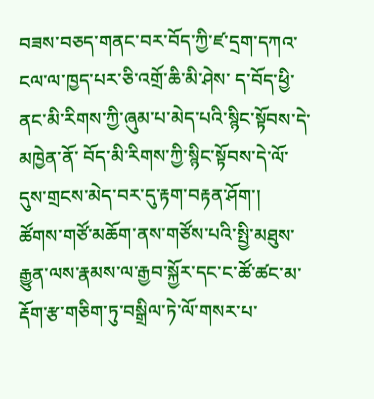བཟས་བཅད་གནང་བར་བོད་ཀྱི་ཛ་དྲག་དཀའ་ངལ་ལ་ཁྱད་པར་ཅི་འགྲོ་ཆི་མི་ཤེས་ ད་བོད་ཕྱི་ནང་མི་རིགས་ཀྱི་ཞུམ་པ་མེད་པའི་སྙིང་སྟོབས་དེ་མཁྱེན་ནོ་ བོད་མི་རིགས་ཀྱི་སྙིང་སྟོབས་དེ་ལོ་དུས་གྲངས་མེད་བར་དུ་རྟག་བརྟན་ཤོག་།
ཚོགས་གཙོ་མཆོག་ནས་གཙོས་པའི་སྤྱི་མཐུས་རྒྱུན་ལས་རྣམས་ལ་རྒྱབ་སྐྱོར་དང་ང་ཚོ་ཚང་མ་རྡོག་རྩ་གཅིག་ཏུ་བསྒྲིལ་ཏེ་ལོ་གསར་པ་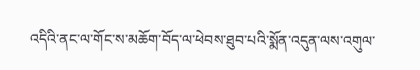འདིའི་ནང་ལ་གོང་ས་མཆོག་བོད་ལ་ཕེབས་ཐུབ་པའི་སྨོན་འདུན་ལས་འགུལ་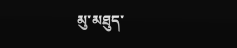མུ་མཐུད་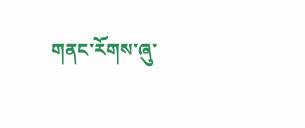གནང་རོགས་ཞུ་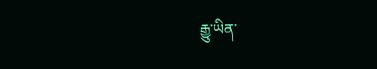རྒྱུ་ཡིན་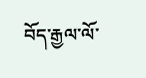བོད་རྒྱལ་ལོ་